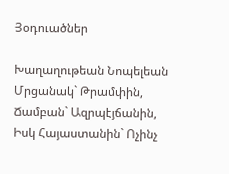Յօդուածներ

Խաղաղութեան Նոպելեան Մրցանակ` Թրամփին, Ճամբան` Ազրպէյճանին, Իսկ Հայաստանին` Ոչինչ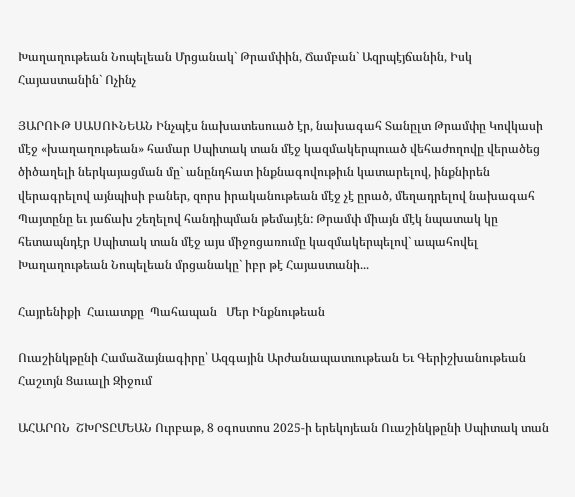Խաղաղութեան Նոպելեան Մրցանակ` Թրամփին, Ճամբան` Ազրպէյճանին, Իսկ Հայաստանին` Ոչինչ

ՅԱՐՈՒԹ ՍԱՍՈՒՆԵԱՆ Ինչպէս նախատեսուած էր, նախագահ Տանըլտ Թրամփը Կովկասի մէջ «խաղաղութեան» համար Սպիտակ տան մէջ կազմակերպուած վեհաժողովը վերածեց ծիծաղելի ներկայացման մը` անընդհատ ինքնագովութիւն կատարելով, ինքնիրեն վերագրելով այնպիսի բաներ, զորս իրականութեան մէջ չէ ըրած, մեղադրելով նախագահ Պայտընը եւ յաճախ շեղելով հանդիպման թեմայէն: Թրամփ միայն մէկ նպատակ կը հետապնդէր Սպիտակ տան մէջ այս միջոցառումը կազմակերպելով` ապահովել Խաղաղութեան Նոպելեան մրցանակը` իբր թէ Հայաստանի...

Հայրենիքի  Հաւատքը  Պահապան   Մեր Ինքնութեան

Ուաշինկթընի Համաձայնագիրը՝ Ազգային Արժանապատւութեան Եւ Գերիշխանութեան Հաշւոյն Ցաւալի Զիջում

ԱՀԱՐՈՆ  ՇԽՐՏԸՄԵԱՆ Ուրբաթ, 8 օգոստոս 2025-ի երեկոյեան Ուաշինկթընի Սպիտակ տան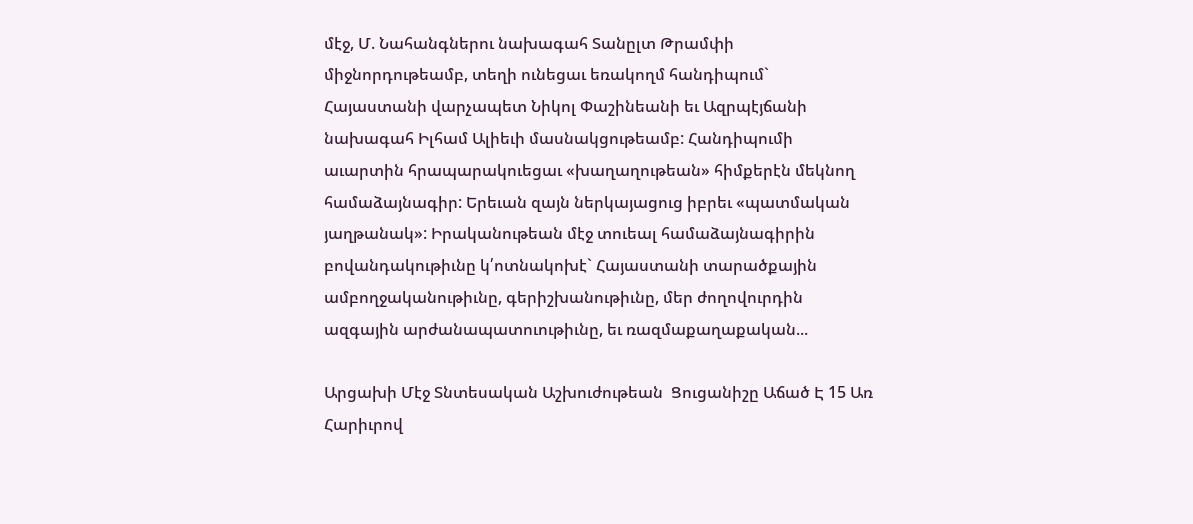մէջ, Մ. Նահանգներու նախագահ Տանըլտ Թրամփի միջնորդութեամբ, տեղի ունեցաւ եռակողմ հանդիպում` Հայաստանի վարչապետ Նիկոլ Փաշինեանի եւ Ազրպէյճանի նախագահ Իլհամ Ալիեւի մասնակցութեամբ: Հանդիպումի աւարտին հրապարակուեցաւ «խաղաղութեան» հիմքերէն մեկնող համաձայնագիր: Երեւան զայն ներկայացուց իբրեւ «պատմական յաղթանակ»: Իրականութեան մէջ տուեալ համաձայնագիրին բովանդակութիւնը կ՛ոտնակոխէ` Հայաստանի տարածքային ամբողջականութիւնը, գերիշխանութիւնը, մեր ժողովուրդին ազգային արժանապատուութիւնը, եւ ռազմաքաղաքական...

Արցախի Մէջ Տնտեսական Աշխուժութեան  Ցուցանիշը Աճած Է 15 Առ Հարիւրով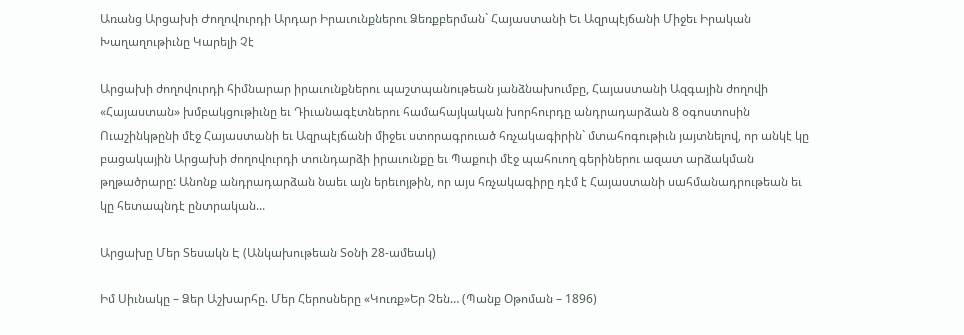Առանց Արցախի Ժողովուրդի Արդար Իրաւունքներու Ձեռքբերման` Հայաստանի Եւ Ազրպէյճանի Միջեւ Իրական Խաղաղութիւնը Կարելի Չէ

Արցախի ժողովուրդի հիմնարար իրաւունքներու պաշտպանութեան յանձնախումբը, Հայաստանի Ազգային ժողովի «Հայաստան» խմբակցութիւնը եւ Դիւանագէտներու համահայկական խորհուրդը անդրադարձան 8 օգոստոսին Ուաշինկթընի մէջ Հայաստանի եւ Ազրպէյճանի միջեւ ստորագրուած հռչակագիրին` մտահոգութիւն յայտնելով, որ անկէ կը բացակային Արցախի ժողովուրդի տունդարձի իրաւունքը եւ Պաքուի մէջ պահուող գերիներու ազատ արձակման թղթածրարը: Անոնք անդրադարձան նաեւ այն երեւոյթին, որ այս հռչակագիրը դէմ է Հայաստանի սահմանադրութեան եւ կը հետապնդէ ընտրական...

Արցախը Մեր Տեսակն Է (Անկախութեան Տօնի 28-ամեակ)

Իմ Սիւնակը – Ձեր Աշխարհը. Մեր Հերոսները «Կուռք»Եր Չեն… (Պանք Օթոման – 1896)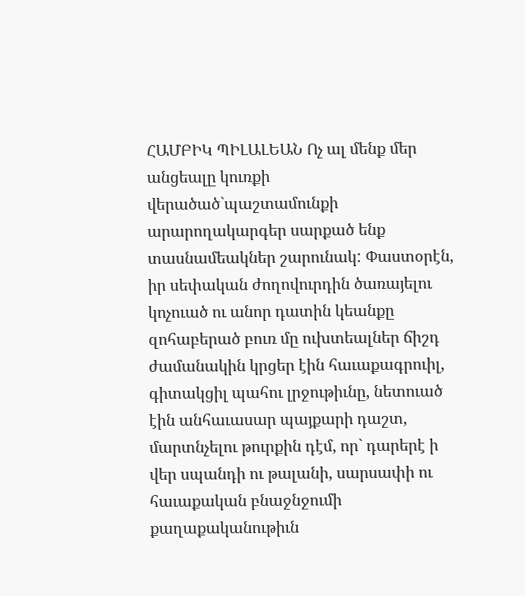ՀԱՄԲԻԿ ՊԻԼԱԼԵԱՆ Ոչ ալ մենք մեր անցեալը կուռքի վերածած`պաշտամունքի արարողակարգեր սարքած ենք տասնամեակներ շարունակ: Փաստօրէն, իր սեփական ժողովուրդին ծառայելու կոչուած ու անոր դատին կեանքը զոհաբերած բուռ մը ուխտեալներ ճիշդ ժամանակին կրցեր էին հաւաքագրուիլ, գիտակցիլ պահու լրջութիւնը, նետուած էին անհաւասար պայքարի դաշտ, մարտնչելու թուրքին դէմ, որ` դարերէ ի վեր սպանդի ու թալանի, սարսափի ու հաւաքական բնաջնջումի քաղաքականութիւն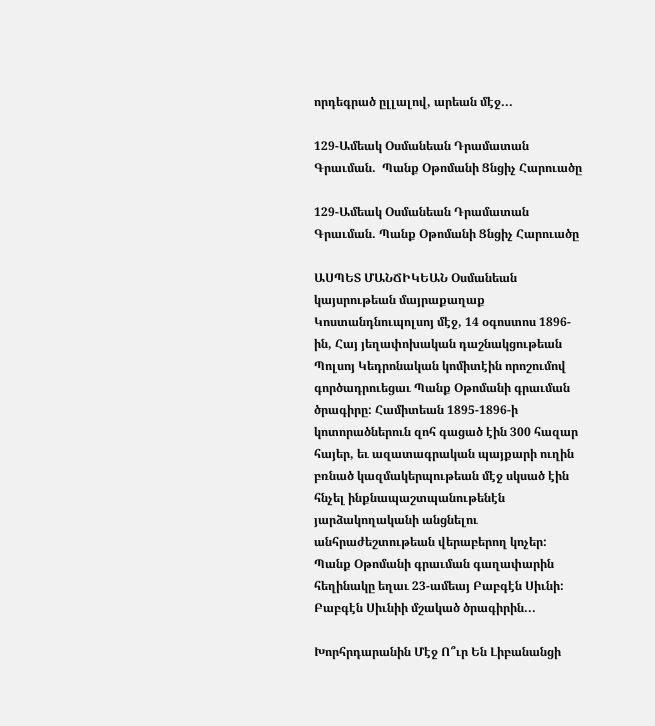որդեգրած ըլլալով, արեան մէջ...

129-Ամեակ Օսմանեան Դրամատան Գրաւման.  Պանք Օթոմանի Ցնցիչ Հարուածը

129-Ամեակ Օսմանեան Դրամատան Գրաւման. Պանք Օթոմանի Ցնցիչ Հարուածը

ԱՍՊԵՏ ՄԱՆՃԻԿԵԱՆ Օսմանեան կայսրութեան մայրաքաղաք Կոստանդնուպոլսոյ մէջ, 14 օգոստոս 1896-ին, Հայ յեղափոխական դաշնակցութեան Պոլսոյ Կեդրոնական կոմիտէին որոշումով գործադրուեցաւ Պանք Օթոմանի գրաւման ծրագիրը: Համիտեան 1895-1896-ի կոտորածներուն զոհ գացած էին 300 հազար հայեր, եւ ազատագրական պայքարի ուղին բռնած կազմակերպութեան մէջ սկսած էին հնչել ինքնապաշտպանութենէն յարձակողականի անցնելու անհրաժեշտութեան վերաբերող կոչեր: Պանք Օթոմանի գրաւման գաղափարին  հեղինակը եղաւ 23-ամեայ Բաբգէն Սիւնի: Բաբգէն Սիւնիի մշակած ծրագիրին...

Խորհրդարանին Մէջ Ո՞ւր Են Լիբանանցի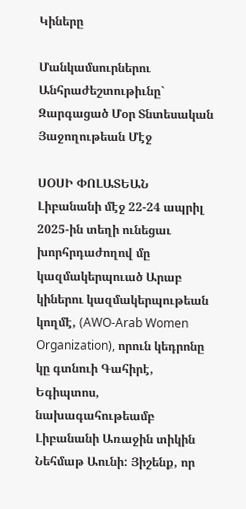Կիները

Մանկամսուրներու Անհրաժեշտութիւնը` Զարգացած Մօր Տնտեսական Յաջողութեան Մէջ

ՍՕՍԻ ՓՈԼԱՏԵԱՆ Լիբանանի մէջ 22-24 ապրիլ 2025-ին տեղի ունեցաւ խորհրդաժողով մը կազմակերպուած Արաբ կիներու կազմակերպութեան կողմէ, (AWO-Arab Women Organization), որուն կեդրոնը կը գտնուի Գահիրէ, Եգիպտոս, նախագահութեամբ Լիբանանի Առաջին տիկին Նեհմաթ Աունի: Յիշենք, որ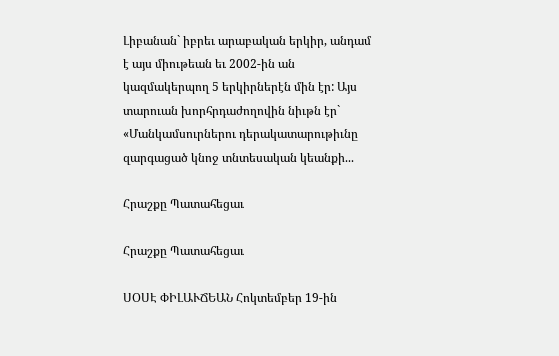Լիբանան` իբրեւ արաբական երկիր, անդամ է այս միութեան եւ 2002-ին ան կազմակերպող 5 երկիրներէն մին էր: Այս տարուան խորհրդաժողովին նիւթն էր` «Մանկամսուրներու դերակատարութիւնը զարգացած կնոջ տնտեսական կեանքի...

Հրաշքը Պատահեցաւ

Հրաշքը Պատահեցաւ

ՍՕՍԷ ՓԻԼԱՒՃԵԱՆ Հոկտեմբեր 19-ին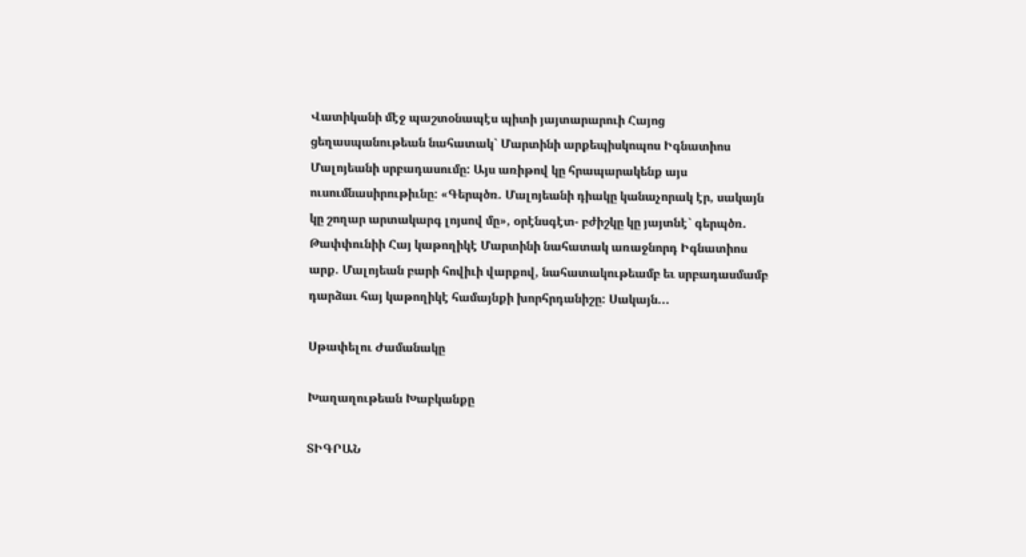Վատիկանի մէջ պաշտօնապէս պիտի յայտարարուի Հայոց ցեղասպանութեան նահատակ` Մարտինի արքեպիսկոպոս Իգնատիոս Մալոյեանի սրբադասումը: Այս առիթով կը հրապարակենք այս ուսումնասիրութիւնը: «Գերպծռ. Մալոյեանի դիակը կանաչորակ էր, սակայն կը շողար արտակարգ լոյսով մը», օրէնսգէտ- բժիշկը կը յայտնէ` գերպծռ. Թափփունիի Հայ կաթողիկէ Մարտինի նահատակ առաջնորդ Իգնատիոս արք. Մալոյեան բարի հովիւի վարքով, նահատակութեամբ եւ սրբադասմամբ դարձաւ հայ կաթողիկէ համայնքի խորհրդանիշը: Սակայն...

Սթափելու Ժամանակը

Խաղաղութեան Խաբկանքը

ՏԻԳՐԱՆ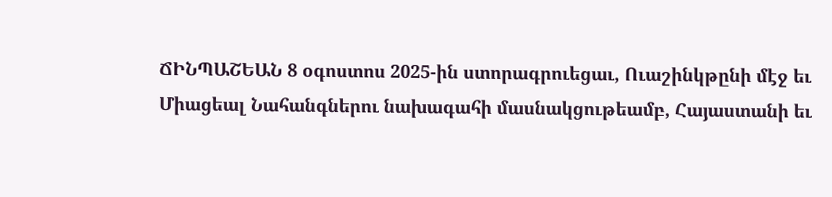ՃԻՆՊԱՇԵԱՆ 8 օգոստոս 2025-ին ստորագրուեցաւ, Ուաշինկթընի մէջ եւ Միացեալ Նահանգներու նախագահի մասնակցութեամբ, Հայաստանի եւ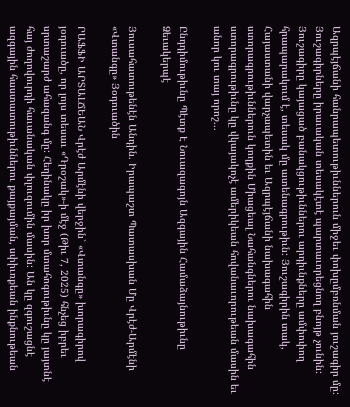Ազրպէյճանի հանրապետութիւններուն միջեւ փոխըմբռնման յուշագիր մը: Յուշագիրները իրաւական տեսակէտէ պարտաւորեցնող բնոյթ չունին: Յուշագիրը կայացած բանակցութիւններու արդիւնքները ամփոփող հրապարակում է, տեսակ մը ատենագրութիւն: Յուշագիրին տակ, Հայաստանի վարչապետին եւ Ազրպէյճանի նախագահին ստորագրութիւններուն կողքին Միացեալ Նահանգներու նախագահին ստորագրութիւնը կը վկայակոչէ ամերիկեան հովանաւորութեան մասին եւ անոր կու տայ որոշ...

Ընդդիմութիւնը Պէտք Է Նուազագոյն Ազգային Համաձայնութիւնը Ձեւակերպէ

Յուսահատութենէն Անդին. Իրապաշտ Պատասխան Մը Վրէժ-Արմէնի «Վտանգը» Յօդուածին

ՐԱՖՖԻ ԱՐՏԱԼՃԵԱՆ Վրէժ Արմէնի վերջին` «Վտանգը» խորագիրով յօդուածը, որ լոյս տեսաւ «Դրօշակ»-ի մէջ (Թիւ 7, 2025) հնչեց իբրեւ սրտաշարժ ահազանգ մը: Հեղինակը իր խոր մտահոգութիւնը կը յայտնէ հայ ժողովուրդի հաւանական փլուզումին մասին: Ան կը զգուշացնէ ազգային հաստատութիւններու քայքայման, սփիւռքեան ինքնութեան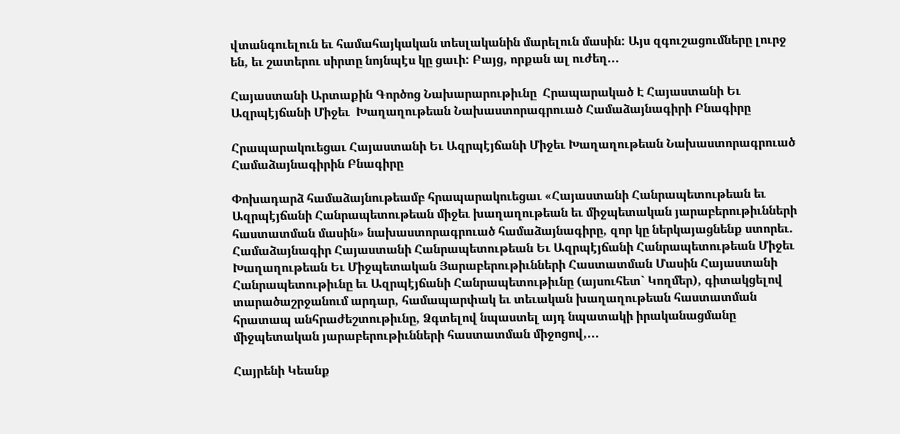վտանգուելուն եւ համահայկական տեսլականին մարելուն մասին: Այս զգուշացումները լուրջ են, եւ շատերու սիրտը նոյնպէս կը ցաւի: Բայց, որքան ալ ուժեղ...

Հայաստանի Արտաքին Գործոց Նախարարութիւնը  Հրապարակած Է Հայաստանի Եւ Ազրպէյճանի Միջեւ  Խաղաղութեան Նախաստորագրուած Համաձայնագիրի Բնագիրը

Հրապարակուեցաւ Հայաստանի Եւ Ազրպէյճանի Միջեւ Խաղաղութեան Նախաստորագրուած Համաձայնագիրին Բնագիրը

Փոխադարձ համաձայնութեամբ հրապարակուեցաւ «Հայաստանի Հանրապետութեան եւ Ազրպէյճանի Հանրապետութեան միջեւ խաղաղութեան եւ միջպետական յարաբերութիւնների հաստատման մասին» նախաստորագրուած համաձայնագիրը, զոր կը ներկայացնենք ստորեւ. Համաձայնագիր Հայաստանի Հանրապետութեան Եւ Ազրպէյճանի Հանրապետութեան Միջեւ Խաղաղութեան Եւ Միջպետական Յարաբերութիւնների Հաստատման Մասին Հայաստանի Հանրապետութիւնը եւ Ազրպէյճանի Հանրապետութիւնը (այսուհետ` Կողմեր), գիտակցելով տարածաշրջանում արդար, համապարփակ եւ տեւական խաղաղութեան հաստատման հրատապ անհրաժեշտութիւնը, Ձգտելով նպաստել այդ նպատակի իրականացմանը միջպետական յարաբերութիւնների հաստատման միջոցով,...

Հայրենի Կեանք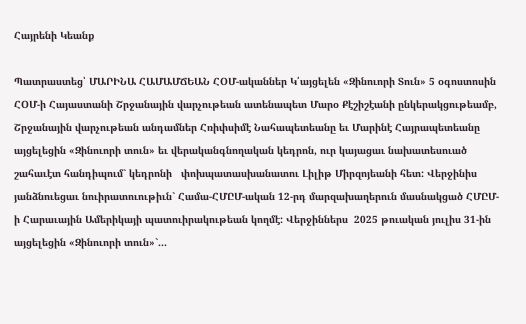Հայրենի Կեանք

Պատրաստեց՝ ՄԱՐԻՆԱ ՀԱՄԱՄՃԵԱՆ ՀՕՄ-ականներ Կ՛այցելեն «Զինուորի Տուն» 5 օգոստոսին  ՀՕՄ-ի Հայաստանի Շրջանային վարչութեան ատենապետ Մարօ Քէշիշէանի ընկերակցութեամբ, Շրջանային վարչութեան անդամներ Հռիփսիմէ Նահապետեանը եւ Մարինէ Հայրապետեանը այցելեցին «Զինուորի տուն» եւ վերականգնողական կեդրոն, ուր կայացաւ նախատեսուած շահաւէտ հանդիպում` կեդրոնի   փոխպատասխանատու Լիլիթ Միրզոյեանի հետ: Վերջինիս յանձնուեցաւ նուիրատուութիւն` Համա-ՀՄԸՄ-ական 12-րդ մարզախաղերուն մասնակցած ՀՄԸՄ-ի Հարաւային Ամերիկայի պատուիրակութեան կողմէ: Վերջիններս  2025 թուական յուլիս 31-ին այցելեցին «Զինուորի տուն»`...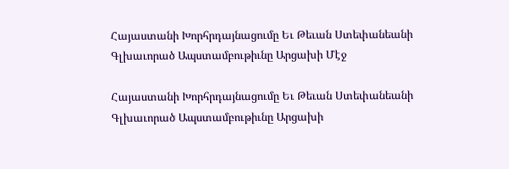Հայաստանի Խորհրդայնացումը Եւ Թեւան Ստեփանեանի Գլխաւորած Ապստամբութիւնը Արցախի Մէջ

Հայաստանի Խորհրդայնացումը Եւ Թեւան Ստեփանեանի Գլխաւորած Ապստամբութիւնը Արցախի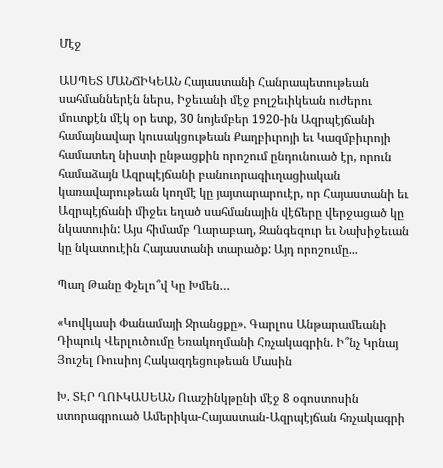Մէջ

ԱՍՊԵՏ ՄԱՆՃԻԿԵԱՆ Հայաստանի Հանրապետութեան սահմաններէն ներս, Իջեւանի մէջ բոլշեւիկեան ուժերու մուտքէն մէկ օր ետք, 30 նոյեմբեր 1920-ին Ազրպէյճանի համայնավար կուսակցութեան Քաղբիւրոյի եւ Կազմբիւրոյի համատեղ նիստի ընթացքին որոշում ընդունուած էր, որուն համաձայն Ազրպէյճանի բանուորագիւղացիական կառավարութեան կողմէ կը յայտարարուէր, որ Հայաստանի եւ Ազրպէյճանի միջեւ եղած սահմանային վէճերը վերջացած կը նկատուին: Այս հիմամբ Ղարաբաղ, Զանգեզուր եւ Նախիջեւան կը նկատուէին Հայաստանի տարածք: Այդ որոշումը...

Պաղ Թանը Փչելո՞վ Կը Խմեն…

«Կովկասի Փանամայի Ջրանցքը». Գարլոս Անթարամեանի Դիպուկ Վերլուծումը Եռակողմանի Հռչակագրին. Ի՞նչ Կրնայ Յուշել Ռուսիոյ Հակազդեցութեան Մասին

Խ. ՏԷՐ ՂՈՒԿԱՍԵԱՆ Ուաշինկթընի մէջ 8 օգոստոսին ստորագրուած Ամերիկա-Հայաստան-Ազրպէյճան հռչակագրի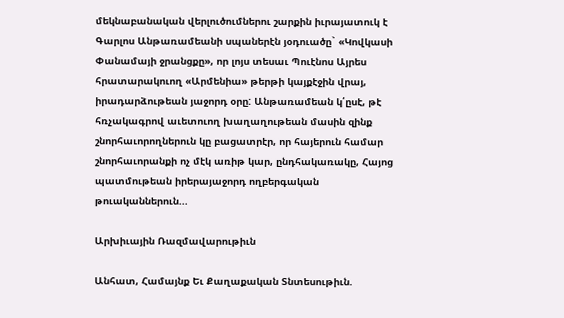մեկնաբանական վերլուծումներու շարքին իւրայատուկ է Գարլոս Անթառամեանի սպաներէն յօդուածը` «Կովկասի Փանամայի ջրանցքը», որ լոյս տեսաւ Պուէնոս Այրես հրատարակուող «Արմենիա» թերթի կայքէջին վրայ, իրադարձութեան յաջորդ օրը: Անթառամեան կ՛ըսէ, թէ հռչակագրով աւետուող խաղաղութեան մասին զինք շնորհաւորողներուն կը բացատրէր, որ հայերուն համար շնորհաւորանքի ոչ մէկ առիթ կար, ընդհակառակը, Հայոց պատմութեան իրերայաջորդ ողբերգական թուականներուն...

Արխիւային Ռազմավարութիւն

Անհատ, Համայնք Եւ Քաղաքական Տնտեսութիւն.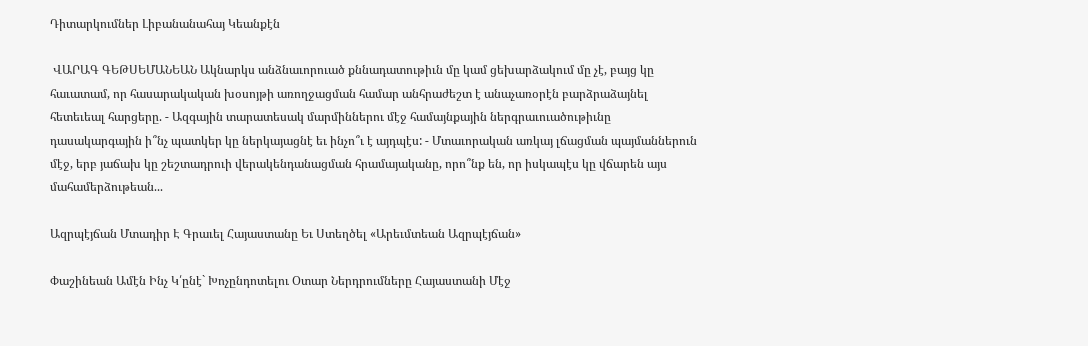Դիտարկումներ Լիբանանահայ Կեանքէն

 ՎԱՐԱԳ ԳԵԹՍԵՄԱՆԵԱՆ Ակնարկս անձնաւորուած քննադատութիւն մը կամ ցեխարձակում մը չէ, բայց կը հաւատամ, որ հասարակական խօսոյթի առողջացման համար անհրաժեշտ է անաչառօրէն բարձրաձայնել հետեւեալ հարցերը. - Ազգային տարատեսակ մարմիններու մէջ համայնքային ներգրաւուածութիւնը դասակարգային ի՞նչ պատկեր կը ներկայացնէ եւ ինչո՞ւ է այդպէս: - Մտաւորական առկայ լճացման պայմաններուն մէջ, երբ յաճախ կը շեշտադրուի վերակենդանացման հրամայականը, որո՞նք են, որ իսկապէս կը վճարեն այս մահամերձութեան...

Ազրպէյճան Մտադիր Է Գրաւել Հայաստանը Եւ Ստեղծել «Արեւմտեան Ազրպէյճան»

Փաշինեան Ամէն Ինչ Կ՛ընէ` Խոչընդոտելու Օտար Ներդրումները Հայաստանի Մէջ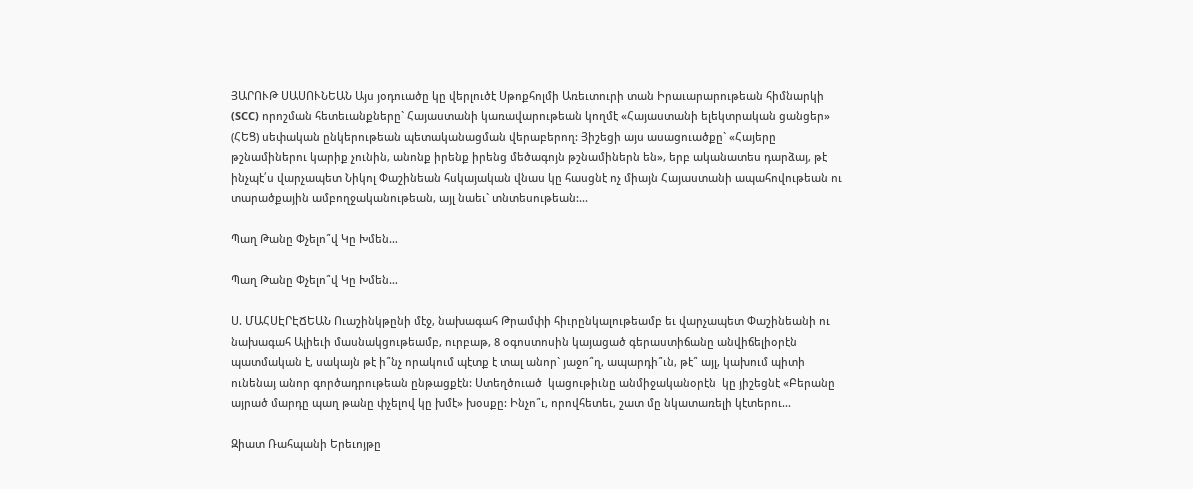ՅԱՐՈՒԹ ՍԱՍՈՒՆԵԱՆ Այս յօդուածը կը վերլուծէ Սթոքհոլմի Առեւտուրի տան Իրաւարարութեան հիմնարկի (SCC) որոշման հետեւանքները` Հայաստանի կառավարութեան կողմէ «Հայաստանի ելեկտրական ցանցեր» (ՀԵՑ) սեփական ընկերութեան պետականացման վերաբերող: Յիշեցի այս ասացուածքը` «Հայերը թշնամիներու կարիք չունին, անոնք իրենք իրենց մեծագոյն թշնամիներն են», երբ ականատես դարձայ, թէ ինչպէ՛ս վարչապետ Նիկոլ Փաշինեան հսկայական վնաս կը հասցնէ ոչ միայն Հայաստանի ապահովութեան ու տարածքային ամբողջականութեան, այլ նաեւ` տնտեսութեան:...

Պաղ Թանը Փչելո՞վ Կը Խմեն…

Պաղ Թանը Փչելո՞վ Կը Խմեն…

Ս. ՄԱՀՍԷՐԷՃԵԱՆ Ուաշինկթընի մէջ, նախագահ Թրամփի հիւրընկալութեամբ եւ վարչապետ Փաշինեանի ու նախագահ Ալիեւի մասնակցութեամբ, ուրբաթ, 8 օգոստոսին կայացած գերաստիճանը անվիճելիօրէն պատմական է, սակայն թէ ի՞նչ որակում պէտք է տալ անոր` յաջո՞ղ, ապարդի՞ւն, թէ՞ այլ, կախում պիտի ունենայ անոր գործադրութեան ընթացքէն: Ստեղծուած  կացութիւնը անմիջականօրէն  կը յիշեցնէ «Բերանը այրած մարդը պաղ թանը փչելով կը խմէ» խօսքը: Ինչո՞ւ, որովհետեւ, շատ մը նկատառելի կէտերու...

Զիատ Ռահպանի Երեւոյթը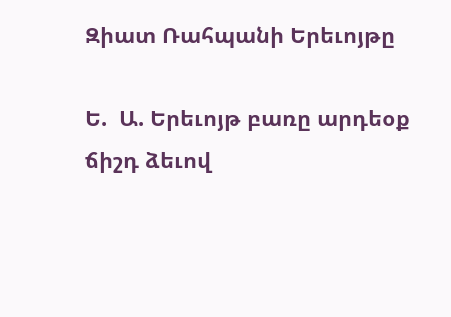Զիատ Ռահպանի Երեւոյթը

Ե.  Ա. Երեւոյթ բառը արդեօք ճիշդ ձեւով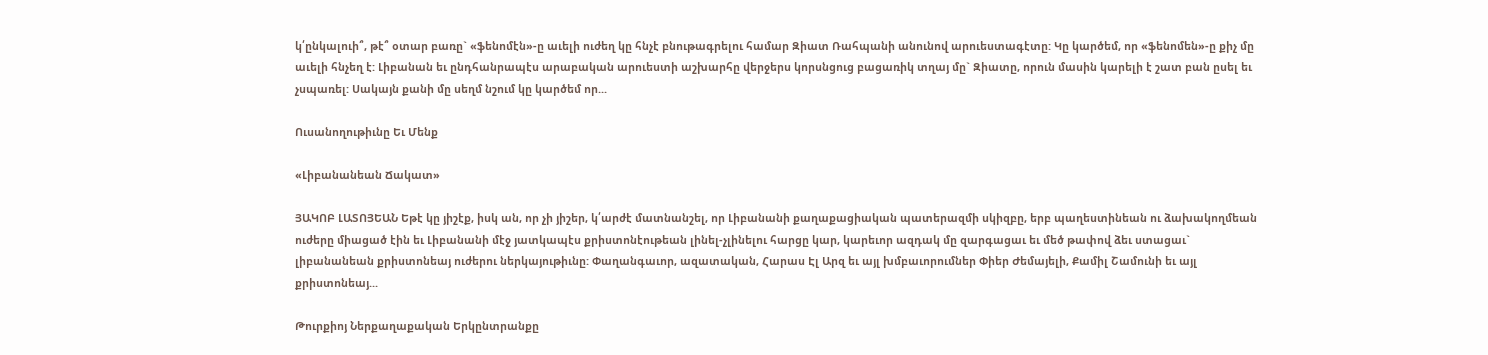կ՛ընկալուի՞, թէ՞ օտար բառը` «ֆենոմէն»-ը աւելի ուժեղ կը հնչէ բնութագրելու համար Զիատ Ռահպանի անունով արուեստագէտը: Կը կարծեմ, որ «ֆենոմեն»-ը քիչ մը աւելի հնչեղ է: Լիբանան եւ ընդհանրապէս արաբական արուեստի աշխարհը վերջերս կորսնցուց բացառիկ տղայ մը` Զիատը, որուն մասին կարելի է շատ բան ըսել եւ չսպառել: Սակայն քանի մը սեղմ նշում կը կարծեմ որ...

Ուսանողութիւնը Եւ Մենք

«Լիբանանեան Ճակատ»

ՅԱԿՈԲ ԼԱՏՈՅԵԱՆ Եթէ կը յիշէք, իսկ ան, որ չի յիշեր, կ՛արժէ մատնանշել, որ Լիբանանի քաղաքացիական պատերազմի սկիզբը, երբ պաղեստինեան ու ձախակողմեան ուժերը միացած էին եւ Լիբանանի մէջ յատկապէս քրիստոնէութեան լինել-չլինելու հարցը կար, կարեւոր ազդակ մը զարգացաւ եւ մեծ թափով ձեւ ստացաւ` լիբանանեան քրիստոնեայ ուժերու ներկայութիւնը: Փաղանգաւոր, ազատական, Հարաս Էլ Արզ եւ այլ խմբաւորումներ Փիեր Ժեմայելի, Քամիլ Շամունի եւ այլ քրիստոնեայ...

Թուրքիոյ Ներքաղաքական Երկընտրանքը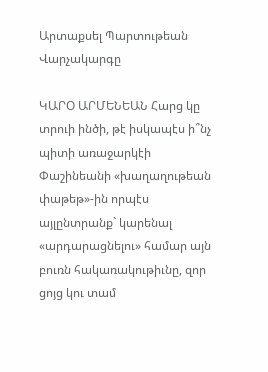Արտաքսել Պարտութեան Վարչակարգը

ԿԱՐՕ ԱՐՄԵՆԵԱՆ Հարց կը տրուի ինծի, թէ իսկապէս ի՞նչ պիտի առաջարկէի Փաշինեանի «խաղաղութեան փաթեթ»-ին որպէս այլընտրանք` կարենալ «արդարացնելու» համար այն բուռն հակառակութիւնը, զոր ցոյց կու տամ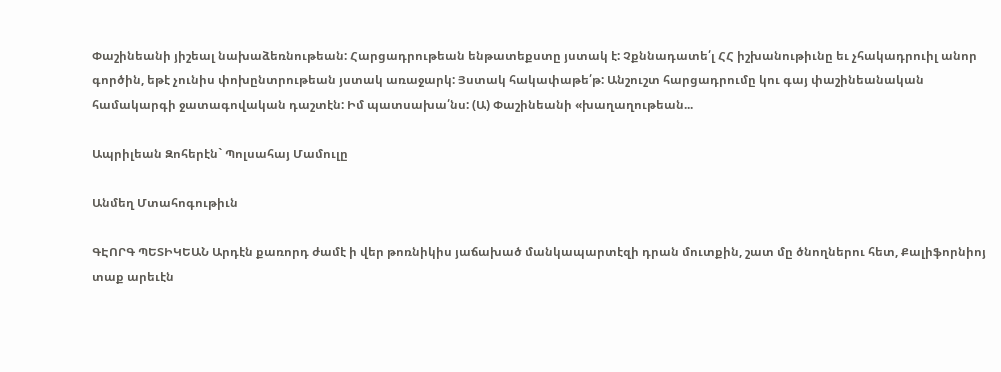Փաշինեանի յիշեալ նախաձեռնութեան: Հարցադրութեան ենթատեքստը յստակ է: Չքննադատե՛լ ՀՀ իշխանութիւնը եւ չհակադրուիլ անոր գործին, եթէ չունիս փոխընտրութեան յստակ առաջարկ: Յստակ հակափաթե՛թ: Անշուշտ հարցադրումը կու գայ փաշինեանական համակարգի ջատագովական դաշտէն: Իմ պատսախա՛նս: (Ա) Փաշինեանի «խաղաղութեան...

Ապրիլեան Զոհերէն` Պոլսահայ Մամուլը

Անմեղ Մտահոգութիւն

ԳԷՈՐԳ ՊԵՏԻԿԵԱՆ Արդէն քառորդ ժամէ ի վեր թոռնիկիս յաճախած մանկապարտէզի դրան մուտքին, շատ մը ծնողներու հետ, Քալիֆորնիոյ տաք արեւէն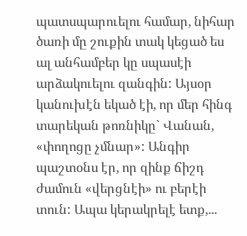պատսպարուելու համար, նիհար ծառի մը շուքին տակ կեցած ես ալ անհամբեր կը սպասէի արձակուելու զանգին: Այսօր կանուխէն եկած էի, որ մեր հինգ տարեկան թոռնիկը` Վանան, «փողոցը չմնար»: Անգիր պաշտօնս էր, որ զինք ճիշդ ժամուն «վերցնէի» ու բերէի տուն: Ապա կերակրելէ ետք,...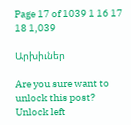Page 17 of 1039 1 16 17 18 1,039

Արխիւներ

Are you sure want to unlock this post?
Unlock left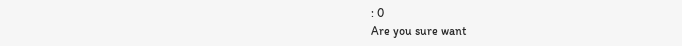: 0
Are you sure want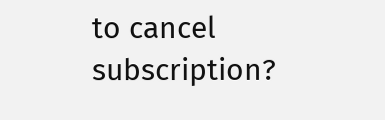to cancel subscription?